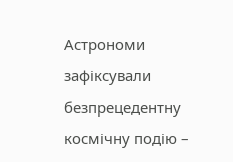Астрономи зафіксували безпрецедентну космічну подію –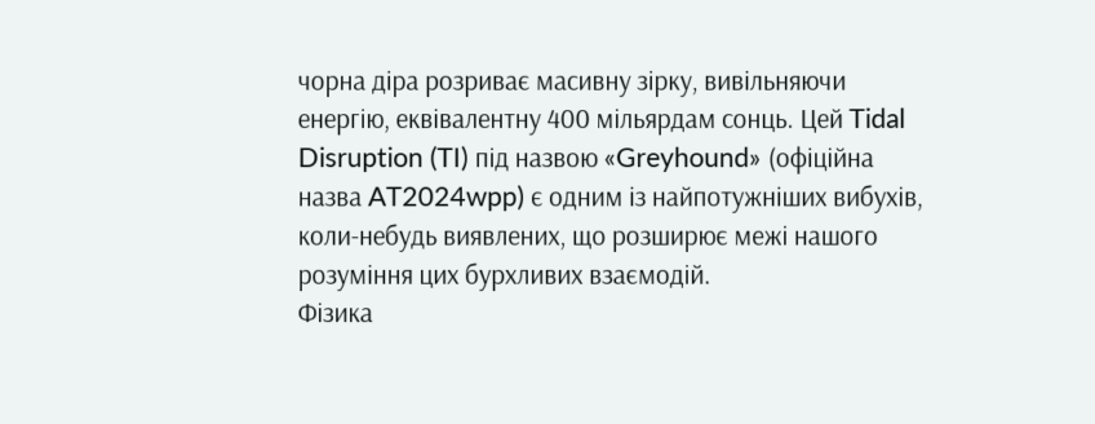чорна діра розриває масивну зірку, вивільняючи енергію, еквівалентну 400 мільярдам сонць. Цей Tidal Disruption (TI) під назвою «Greyhound» (офіційна назва AT2024wpp) є одним із найпотужніших вибухів, коли-небудь виявлених, що розширює межі нашого розуміння цих бурхливих взаємодій.
Фізика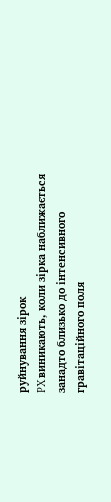руйнування зірок
PX виникають, коли зірка наближається занадто близько до інтенсивного гравітаційного поля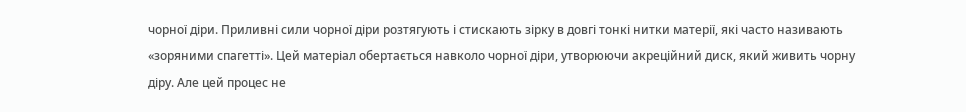чорної діри. Приливні сили чорної діри розтягують і стискають зірку в довгі тонкі нитки матерії, які часто називають «зоряними спагетті». Цей матеріал обертається навколо чорної діри, утворюючи акреційний диск, який живить чорну діру. Але цей процес не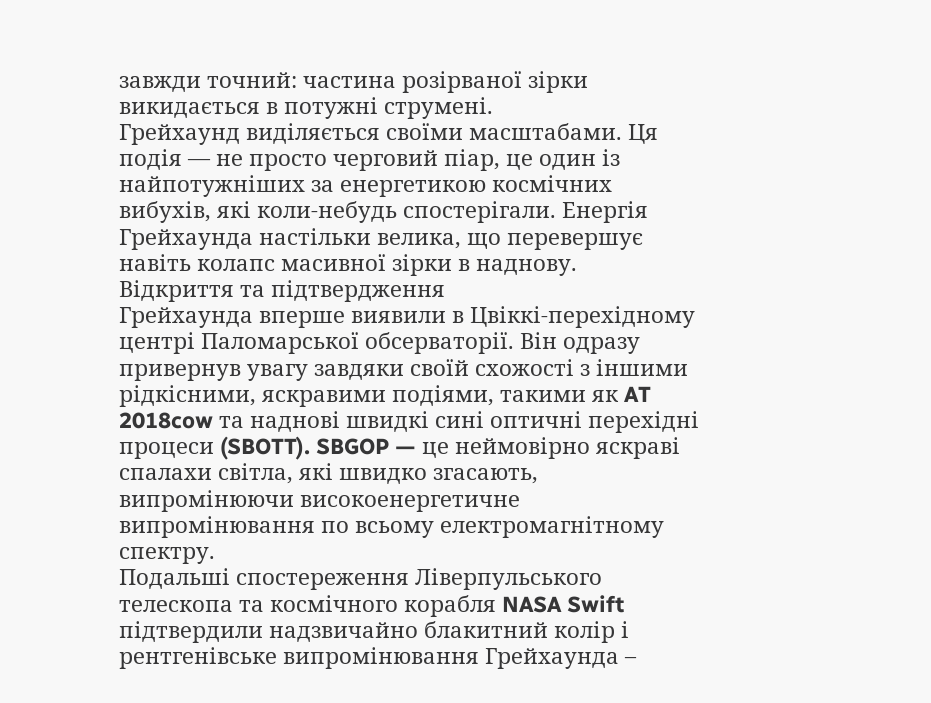завжди точний: частина розірваної зірки викидається в потужні струмені.
Грейхаунд виділяється своїми масштабами. Ця подія — не просто черговий піар, це один із найпотужніших за енергетикою космічних вибухів, які коли-небудь спостерігали. Енергія Грейхаунда настільки велика, що перевершує навіть колапс масивної зірки в наднову.
Відкриття та підтвердження
Грейхаунда вперше виявили в Цвіккі-перехідному центрі Паломарської обсерваторії. Він одразу привернув увагу завдяки своїй схожості з іншими рідкісними, яскравими подіями, такими як AT 2018cow та наднові швидкі сині оптичні перехідні процеси (SBOTT). SBGOP — це неймовірно яскраві спалахи світла, які швидко згасають, випромінюючи високоенергетичне випромінювання по всьому електромагнітному спектру.
Подальші спостереження Ліверпульського телескопа та космічного корабля NASA Swift підтвердили надзвичайно блакитний колір і рентгенівське випромінювання Грейхаунда –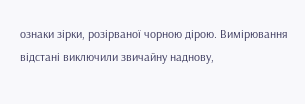ознаки зірки, розірваної чорною дірою. Вимірювання відстані виключили звичайну наднову,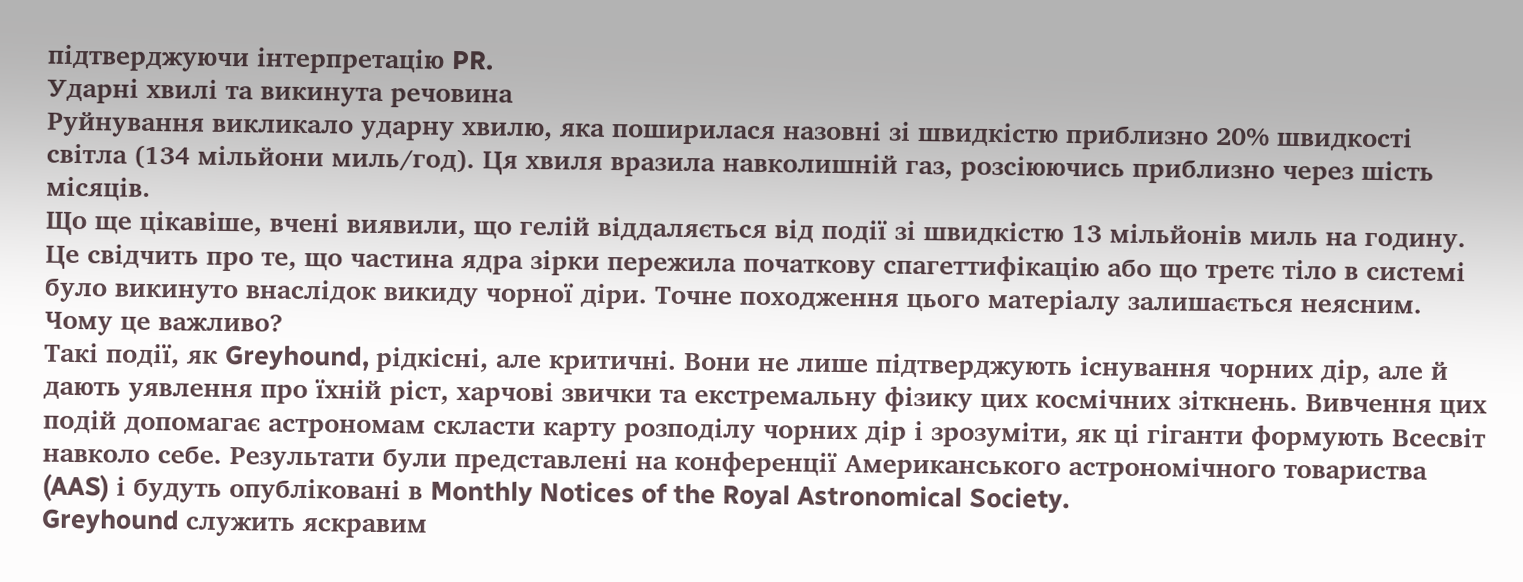підтверджуючи інтерпретацію PR.
Ударні хвилі та викинута речовина
Руйнування викликало ударну хвилю, яка поширилася назовні зі швидкістю приблизно 20% швидкості світла (134 мільйони миль/год). Ця хвиля вразила навколишній газ, розсіюючись приблизно через шість місяців.
Що ще цікавіше, вчені виявили, що гелій віддаляється від події зі швидкістю 13 мільйонів миль на годину. Це свідчить про те, що частина ядра зірки пережила початкову спагеттифікацію або що третє тіло в системі було викинуто внаслідок викиду чорної діри. Точне походження цього матеріалу залишається неясним.
Чому це важливо?
Такі події, як Greyhound, рідкісні, але критичні. Вони не лише підтверджують існування чорних дір, але й дають уявлення про їхній ріст, харчові звички та екстремальну фізику цих космічних зіткнень. Вивчення цих подій допомагає астрономам скласти карту розподілу чорних дір і зрозуміти, як ці гіганти формують Всесвіт навколо себе. Результати були представлені на конференції Американського астрономічного товариства (AAS) і будуть опубліковані в Monthly Notices of the Royal Astronomical Society.
Greyhound служить яскравим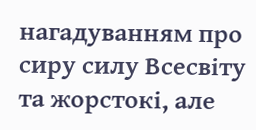нагадуванням про сиру силу Всесвіту та жорстокі, але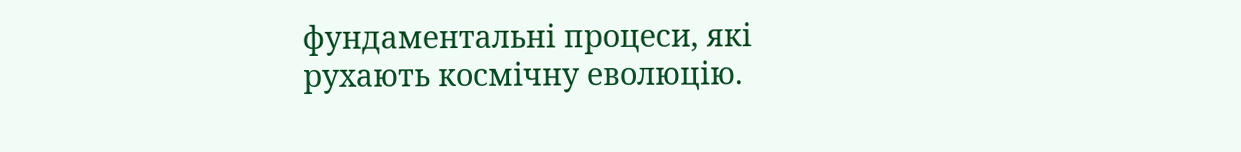фундаментальні процеси, які рухають космічну еволюцію.